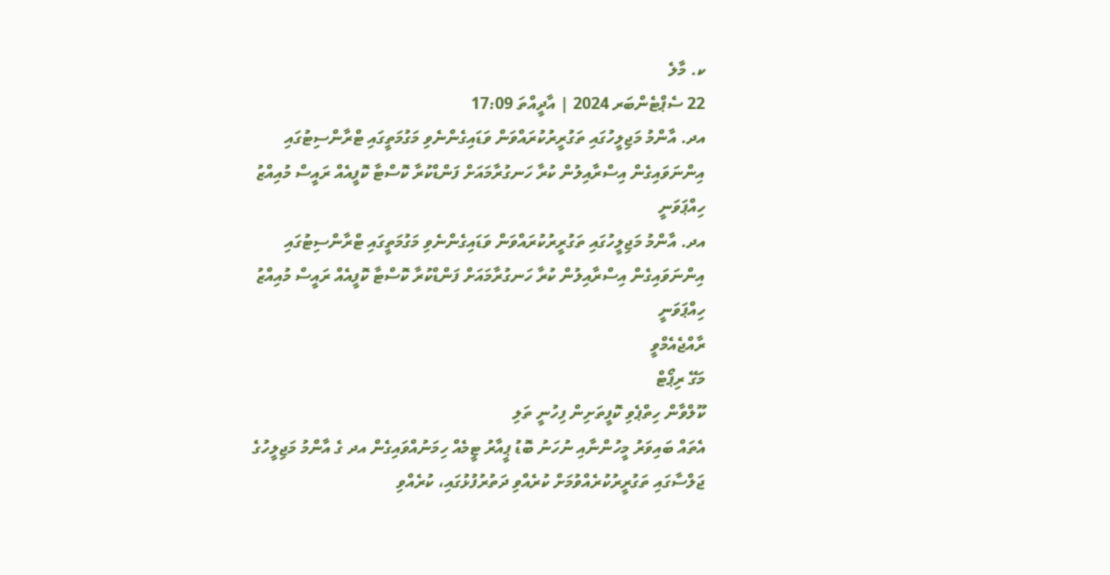ކ. މާލެ
22 ސެޕްޓެންބަރ 2024 | އާދީއްތަ 17:09
އދ. އާންމު މަޖިލީހުގައި ތަގުރީރުކުރައްވަން ވަޑައިގެންނެވި މަގުމަތީގައި ޓްރާންސިޓުގައި އިންނަވައިގެން އިސްރާއިލުން ކުރާ ހަނގުރާމައަށް ފަންޑްކުރާ ކޮސްޓާ ކޮފީއެއް ރައީސް މުއިއްޒު ހިއްޕަވަނީ
އދ. އާންމު މަޖިލީހުގައި ތަގުރީރުކުރައްވަން ވަޑައިގެންނެވި މަގުމަތީގައި ޓްރާންސިޓުގައި އިންނަވައިގެން އިސްރާއިލުން ކުރާ ހަނގުރާމައަށް ފަންޑްކުރާ ކޮސްޓާ ކޮފީއެއް ރައީސް މުއިއްޒު ހިއްޕަވަނީ
ރާއްޖެއެމްވީ
މަގޭ ރިޕޯޓް
ކޫލްވާން ހިތްޕެވި ކޮފީތަށިން ފިހުނީ ތަލި
އެތައް ބައިވަރު މީހުންނާއި ނުހަނު ބޮޑު ޕީއާރު ޓީމެއް ހިމަނުއްވައިގެން އދ ގެ އާންމު މަޖިލީހުގެ ޖަލްސާގައި ތަގުރީރުކުރެއްވުމަށް ކުރެއްވި ދަތުރުފުޅުގައި، ކުރެއްވި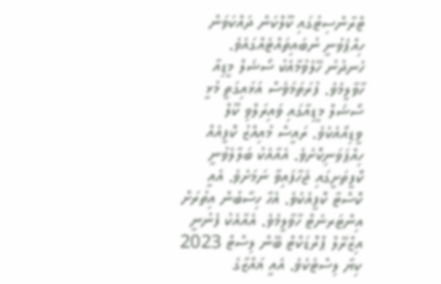ޓްރާންސިޓުގައި ކޫލްކަން ދައްކަވަން ހިއްޕެވުނީ ނުބައިތައްޓެއްގައެވެ.
ހެނދުނު ހޭލެވުމާއެކު ސޯޝަލް މީޑިއާ ހާވާލީމެވެ. ފުރަތަމަވެސް އަޅައިގަތީ މުޅީ ސޯޝަލް މީޑިއާގައި ވައިރަލްވި ކޫލް ވީޑިއޯއެކެވެ. ރައީސް މުއިއްޒު ކޮފީއެއް ހިއްޕަވަނިކޮށެވެ. އެއާއެކު ބަލާލެވުނީ ކޮފީތަށީގައި ޖަހާފައިވާ ނަމަށެވެ. އެއީ ކޮސްޓާ ކޮފީއެކެވެ. އެހާ ހިސާބުން އިތުރަށް އިންޓަރނެޓް ހާވާލީމެވެ. އެއާއެކު ފެނުނީ އިޒްރޭލް ޕްރޮޑަކްޓް ބޭން ލިސްޓް 2023 ކިޔާ ލިސްޓެކެވެ. އެއީ ޣައްޒާގެ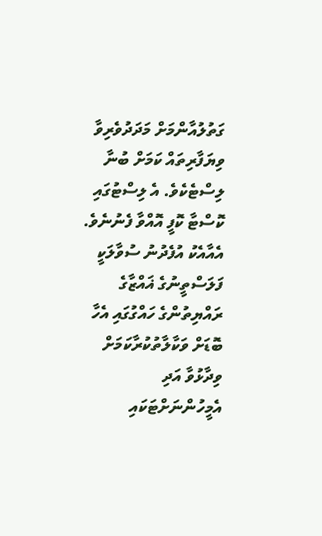ގަތުލުއާންމަށް މަދަދުވެރިވާ ވިޔަފާރިތައް ކަމަށް ބުނާ ލިސްޓެކެވެ. އެ ލިސްޓުގައި ކޮސްޓާ ކޮފީ އޮއްވާ ފެނުނެވެ. އެއާއެކު އުފެދުނު ސުވާލަކީ ފަލަސްތީނުގެ ޣައްޒާގެ ރައްޔިތުންގެ ހައްގުގައި އެހާ ބޮޑަށް ވަކާލާތުކުރާކަމަށް ވިދާޅުވާ އަދި އެމީހުންނަށްޓަކައި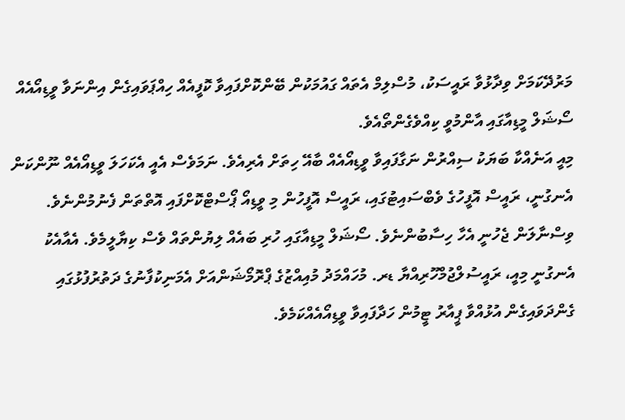މަރުދޭކަމަށް ވިދާޅުވާ ރައީސަކު، މުސްލިމް އެތައް ގައުމަކުން ބޭންކޮށްފައިވާ ކޮފީއެއް ހިއްޕަވައިގެން އިންނަވާ ވީޑިއޯއެއް ސޯޝަލް މީޑިއާގައި އާންމުވީ ކިއްވެގެންތޯއެވެ.
މިއީ އަނެއްކާ ބަޔަކު ސިއްރުން ނަގާފައިވާ ވީޑިއޯއެއް ބާއޭ ހިތަށް އެރިއެވެ. ނަމަވެސް އެއީ އެކަހަލަ ވީޑިއޯއެއް ނޫންކަން އެނގުނީ، ރައީސް އޮފީހުގެ ވެބްސައިޓުގައި، ރައީސް އޮފީހުން މި ވީޑިއޯ ޕޯސްޓްކޮށްފައި އޮތްތަން ފެނުމުންނެވެ. ވިސްނާލަން ޖެހުނީ އެހާ ހިސާބުންނެވެ. ސޯޝަލް މީޑިއާގައި ހުރި ބައެއް ލިޔުންތައް ވެސް ކިޔާލީމެވެ. އެއާއެކު އެނގުނީ މިއީ، ރައީސުލްޖުމްހޫރިއްޔާ ޑރ. މުހައްމަދު މުއިއްޒުގެ ޕްރޮމޯޝަންއަށް އެމަނިކުފާނުގެ ދަތުރުފުޅުގައި ގެންދަވައިގެން އުޅުއްވާ ޕީއާރު ޓީމުން ހަދާފައިވާ ވީޑިއޯއެއްކަމެވެ.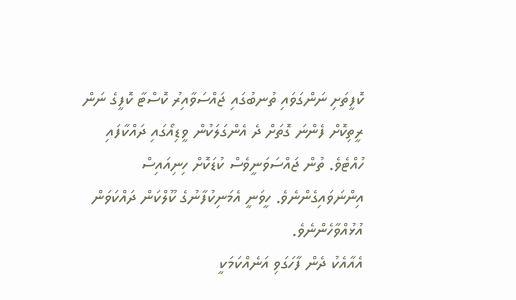ކޮފީތަށި ނަންގަވައި ތުނބުގައި ޖައްސަވާއިރު ކޮސްޓާ ކޮފީގެ ނަން ރީތިކޮށް ފެންނަ ގޮތަށް ދެ އެންގަލަކުން ވީޑިއޯގައި ދައްކާފައި ހުއްޓެވެ. ތުން ޖައްސަވަނީވެސް ކުޑަކޮށް ހިނިއައިސް އިންނަވައިގެންނެވެ. ހީވަނީ އެމަނިކުފާނުގެ ކޫލްކަން ދައްކަވަން އުޅުއްވާހެންނެވެ.
އެއާއެކު ދެން ފާހަގަވި އަނެއްކަމަކީ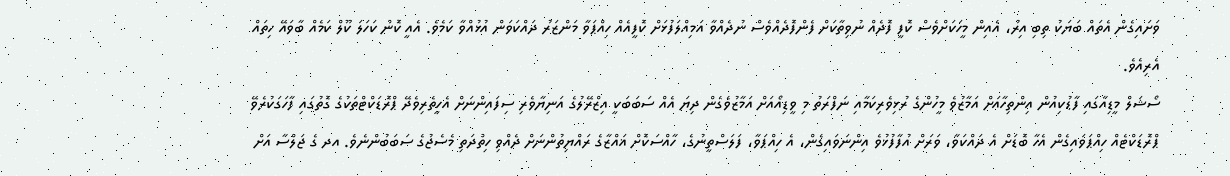ވަށައިގެން އެތައް ބަޔަކު ތިބި އިރު، އެއިން މީހަކަށްވެސް ކޮފީ ފޮދެއް ނުވިތާކަށް ފެންފޮދެއްވެސް ނުދެއްވާ އަމިއްލަފުޅަށް ކޮފީއެއް ހިއްޕަވާ މަންޒަރު ދައްކަވަން އުޅުއްވާ ކަމެވެ. އެއީ ކޮން ކަހަލަ ކޫލް ކަމެއް ބާވައޭ ހިތައް އެރިއެވެ.
ސޯޝަލް މީޑިއާގައި ފާޑުކިއުން އިންތިހާއަށް އަމާޒުވެ މީހުންގެ ރުޅިވެރިކަމާއި ނަފްރަތު މި ވީޑިއޯއަށް އަމާޒުވެގެން ދިޔަ އެއް ސަބަބަކީ އިޒްރޭލުގެ އަނިޔާވެރި ސިފައިންނަށް އެހީތެރިވެދޭ ޕްރޮޑަކްޓްތަކުގެ ގޮތުގައި ފާހަގަކުރެވޭ ޕްރޮޑަކްޓެއް ހިއްޕަވައިގެން އެހާ ބޮޑަށް އެ ދައްކަވާ، ވަރަށް އުފާފުޅުވެ އިންނަވައިގެން، އެ ހިއްޕަވާ، ފަލަސްތީނުގެ، ހާއްސަކޮށް ޣައްޒާގެ ރައްޔިތުންނަށް ދެއްވި ހިތްދަތި މެސެޖުގެ ސަބަބުންނެވެ. އދ ގެ ޖަލްސާ އަށް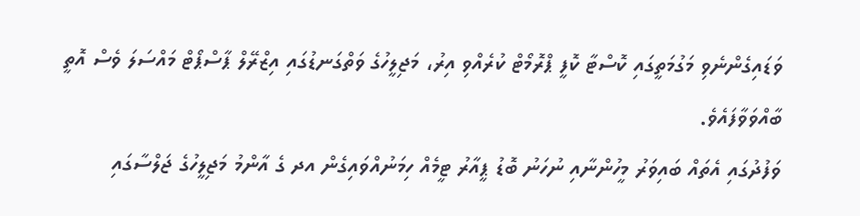ވަޑައިގެންނެވި މަގުމަތީގައި ކޮސްޓާ ކޮފީ ޕްރޮމޯޓް ކުރެއްވި އިރު، މަޖިލީހުގެ ވަތްގަނޑުގައި އިޒްރޭލް ޕާސްޕޯޓް މައްސަލަ ވެސް އޮތީ ބާއްވަވާފައެވެ.
ވަފުދުގައި އެތައް ބައިވަރު މީހުންނާއި ނުހަނު ބޮޑު ޕީއާރު ޓީމެއް ހިމަނުއްވައިގެން އދ ގެ އާންމު މަޖިލީހުގެ ޖަލްސާގައި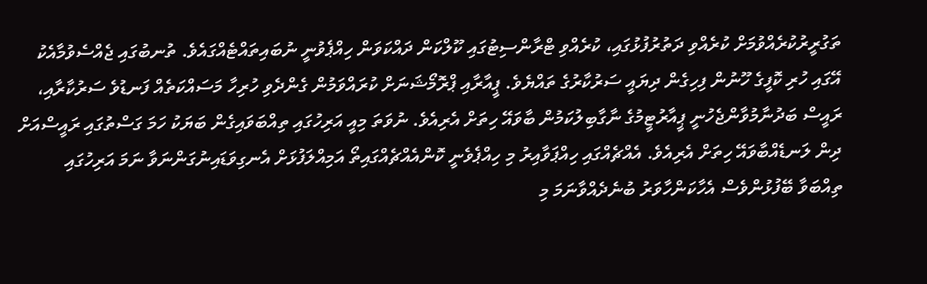ތަގުރީރުކުރެއްވުމަށް ކުރެއްވި ދަތުރުފުޅުގައި، ކުރެއްވި ޓްރާންސިޓުގައި ކޫލްކަން ދައްކަވަން ހިއްޕެވުނީ ނުބައިތައްޓެއްގައެވެ. ތުނބުގައި ޖެއްސެވުމާއެކު އޭގައި ހުރި ކޮފީގެ ހޫނުން ފިހިގެން ދިޔައީ ސަރުކާރުގެ ތައްޔެވެ. ޕީއާރާއި ޕްރޮމޯޝަނަށް ކުރައްވަމުން ގެންދެވި ހުރިހާ މަސައްކަތެއް ފަނޑުވެ ސަރުކާރާއި، ރައީސް ބަދުނާމުވާންޖެހުނީ ޕީއާރުޓީމުގެ ނާގާބިލުކަމުން ބާވައޭ ހިތަށް އެރިއެވެ. ނުވަތަ މިއީ އަރިހުގައި ތިއްބަވައިގެން ބަޔަކު ހަމަ ގަސްތުގައި ރައީސްއަށް ދިން ލަނޑެއްބާވައޭ ހިތަށް އެރިއެވެ. އެއްޗެއްގައި ހިއްޕަވާއިރު މި ހިއްޕެވެނީ ކޮންއެއްޗެއްގައިތޯ އަމިއްލަފުޅަށް އެނގިވަޑައިނުގަންނަވާ ނަމަ އަރިހުގައި ތިއްބަވާ ބޭފުޅުންވެސް އެހާކަންހާވަރު ބުނެދެއްވާނަމަ މި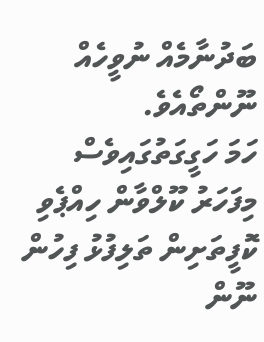ބަދުނާމެއް ނުވީހެއް ނޫންތޯއެވެ.
ހަމަ ހަގީގަތުގައިވެސް މިފަހަރު ކޫލްވާން ހިއްޕެވި ކޮފީތަށިން ތަލިފުޅު ފިހުން ނޫން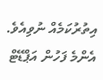އިތުރުކަމެއް ނުވިއެވެ.
އެންމެ ފަހުން އަޕްޑޭޓް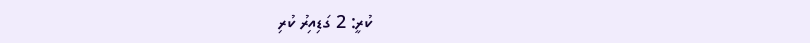ކުރީ: 2 ގަޑިއިރު ކުރި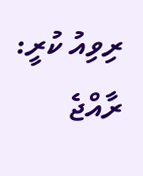ރިވިއު ކުރީ: ރާއްޖެ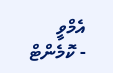އެމްވީ
- ކޮމެންޓް